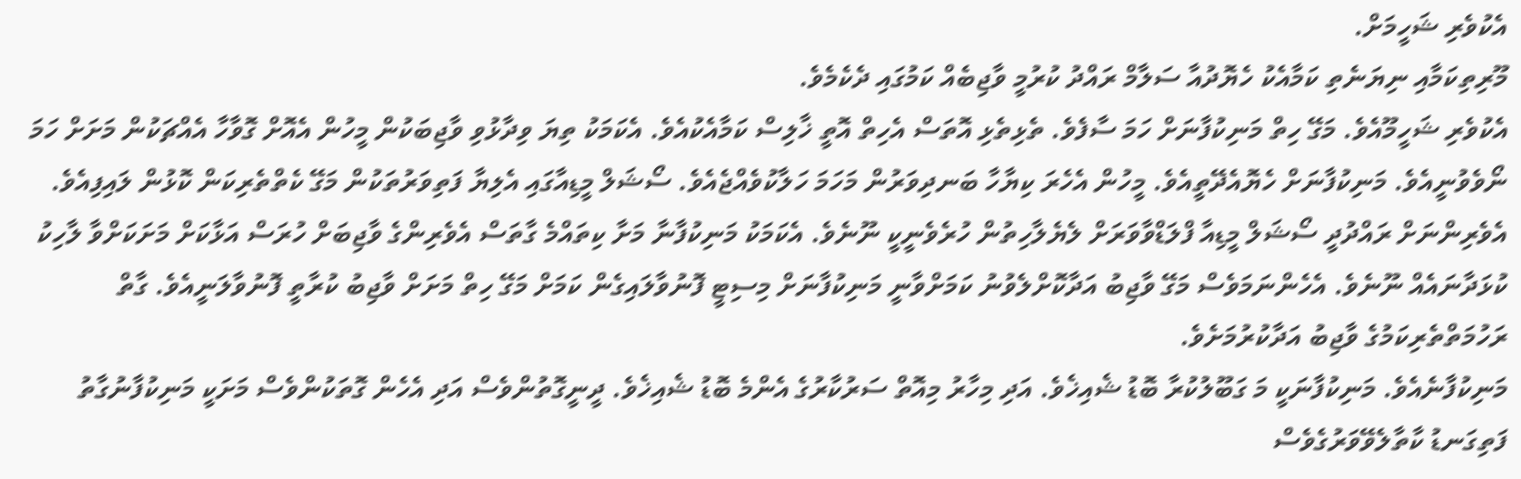އެކުވެރި ޝަހީމަށް.
މޫރިތިކަމާއި ނިޔަނެތި ކަމާއެކު ހެޔޮދުއާ ސަލާމް ރައްދު ކުރުމީ ވާޖިބެއް ކަމުގައި ދެކެމެވެ.
އެކުވެރި ޝަހީމޫއެވެ. މަގޭ ހިތް މަނިކުފާނަށް ހަމަ ސާފެވެ. ތެޅިތެޅި އޮތަސް އެހިތް އޮތީ ޚާލިސް ކަމާއެކުއެވެ. އެކަމަކު ތިޔަ ވިދާޅުވި ވާޖިބަކުން މީހުން އެއޮށް ގޮވާހާ އެއްޗަކުން މަށަށް ހަމަ ނޯވެވުނީއެވެ. މަނިކުފާނަށް ހެޔޮއެދޭތީއެވެ. މީހުން އެހެރަ ކިޔާހާ ބަނދިވަރުން މަހަމަ ހަލާކުވެއްޖެއެވެ. ސޯޝަލް މީޑިއާގައި އެލިޔާ ފަތިވަރުތަކުން މަގޭ ކެތްތެރިކަން ކޮޅުން ލައިފިއެވެ. އެވެރިންނަށް ރައްދުދީ ސޯޝަލް މީޑިއާ ފްލަޑްވާވަރަށް ލެޔެލާހިތުން ހުރެވެނީކީ ނޫނެވެ. އެކަމަކު މަނިކުފާނާ މަށާ ކިތައްމެ ގާތަސް އެވެރިންގެ ވާޖިބަށް ހުރަސް އަޅާކަށް މަށަކަށްވާ ލާހިކު ކުޅަދާނައެއް ނޫނެވެ. އެހެންނަމަވެސް މަގޭ ވާޖިބު އަދާކޮށްލެވުނު ކަމަށްވާނީ މަނިކުފާނަށް މިސިޓީ ފޮނުވާލައިގެން ކަމަށް މަގޭ ހިތް މަށަށް ވާޖިބު ކުރާތީ ފޮނުވާލަނީއެވެ. ގާތް ރަހުމަތްތެރިކަމުގެ ވާޖިބު އަދާކުރުމަށެވެ.
މަނިކުފާނެއެވެ. މަނިކުފާނަކީ މަ ގަބޫލުކުރާ ބޮޑު ޝެއިޚެވެ. އަދި މިހާރު މިއޮތް ސަރުކާރުގެ އެންމެ ބޮޑު ޝެއިޚެވެ. ދީނީގޮތުންވެސް އަދި އެހެން ގޮތަކުންވެސް މަށަކީ މަނިކުފާނުގާތު ފަތިގަނޑު ކާތާލެވޭވަރުގެވެސް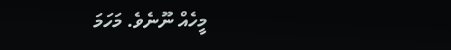މީހެއް ނޫނެވެ. މަހަމަ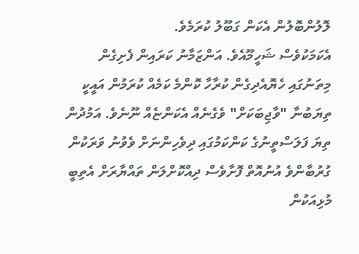ލޮލުންބޮލުން އެކަން ގަބޫލު ކުރަމެވެ.
އެކަމަކުވެސް ޝަހީމޫއެވެ. އަންޒަމާނު ކަރައިން ފެށިގެން މިތަނުގައި ހެޔޮއެދިގެން ކުރާހާ ކޮންމެ ކަމެއް ކުރަމުން އައީކީ ތިޔަބުނާ "ވާޖިބަކަށް" ވެގެނެއް އެކަންޏެއް ނޫނެވެ. އަމުދުން ތިޔަ ފަލަސްތީނުގެ ކަންކަމުގައި ދިވެހިންނަށް ވެވުނު ވަރަކުން ގުރުބާންވެ އުނުއޮތް ފޮށާވެސް ދިއްކޮށްލަން ތައްޔާރަށް އެތިބީ މުޅިއަކުން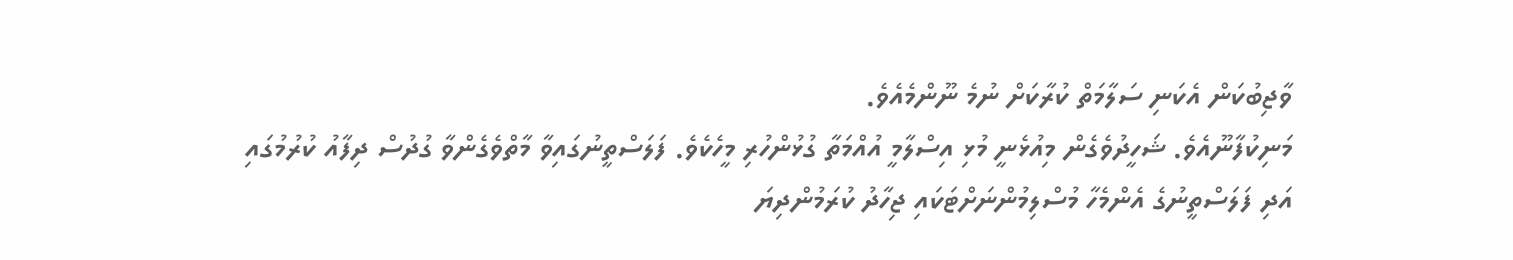ވާޖިބުކަން އެކަނި ސަލާމަތް ކުރާކަށް ނުމެ ނޫންމެއެވެ.
މަނިކުފާނޫއެވެ. ޝަހީދުވެގެން މިއުޅެނީ މުޅި އިސްލާމީ އުއްމަތާ ގުޅުންހުރި މީހެކެވެ. ފަލަސްތީނުގައިވާ މާތްވެގެންވާ ގުދުސް ދިފާއު ކުރުމުގައި އަދި ފަލަސްތީނުގެ އެންމެހާ މުސްލިމުންނަށްޓަކައި ޖިހާދު ކުރަމުންދިޔަ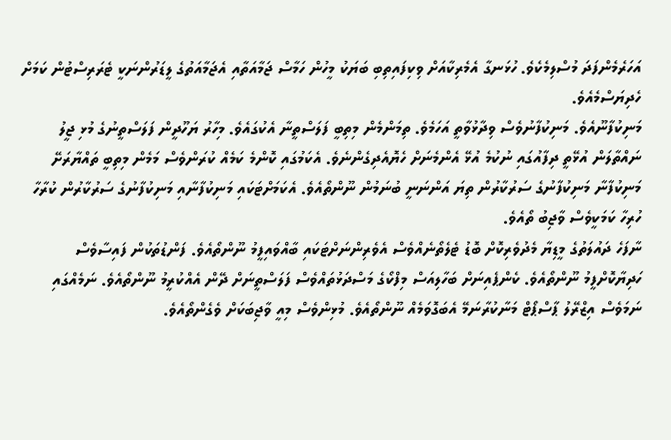އަހަރެމެންފަދަ މުސްލިމެކެވެ. ހުޅަނގާ އެމެރިކާއަށް ވިކިފައިތިބި ބަޔަކު މީހުން ހަމާސް ޖަމާއަތާއި އެޖަމާއަތުގެ ލީޑަރުންނަކީ ޓެރަރިސްޓުން ކަމަށް ހެދިޔަސްމެއެވެ.
މަނިކުފާނޫއެވެ. މަނިކުފާނުވެސް ވިދާޅުވާތީ އަހަމެވެ. ތިމަންމެން މިތިބީ ފަލަސްތީނާ އެކުގައެވެ. މިހާރު ޔަހޫދީން ފަލަސްތީނުގެ މުޅި ޖީލު ނައްތާލަން އުޅޭތީ ދިފާއުގައި ނުކުމެ އުޅޭ އެންމެނަށް ހެޔޮއެދިގެންނެވެ. އެކަމުގައި ކޮންމެ ކަމެއް ކުރަންވެސް މަމެން މިތިބީ ތައްޔާރަށޭ މަނިކުފާނާ މަނިކުފާނުގެ ސަރުކާރުން ތިޔަ އަންނަނީ ބުނަމުން ނޫންތޯއެވެ. އެކަމަށްޓަކައި މަނިކުފާނާއި މަނިކުފާނުގެ ސަރުކާރުން ކުރާހާ ހުރިހާ ކަމަކީވެސް ވާޖިބު ތޯއެވެ.
ނާފަހެ ދައުލަތުގެ މީޑިޔާ މެދުވެރިކޮށް ބޮޑު ޓެލެތޯނެއްވެސް އެވެރިންނަށްޓަކައި ބާއްވައިފީމު ނޫންތޯއެވެ. ފަންޑުތަކުން ފައިސާވެސް ހަދިޔާކޮށްފީމު ނޫންތޯއެވެ. ކެންޕެއިނަށް ބަހާލިއަސް މިފްކޯގެ މަސްދަޅުތައްވެސް ފަލަސްތީނަށް ދޭން އެއްކުރީމު ނޫންތޯއެވެ. ނަމެއްގައި ނަމަވެސް އިޒްރޭލު ޕާސްޕޯޓް މަނާކުރާނަމޭ އެބަގޮވަމެއް ނޫންތޯއެވެ. މުޅިންވެސް މިއީ ވާޖިބަކަށް ވެގެންތޯއެވެ.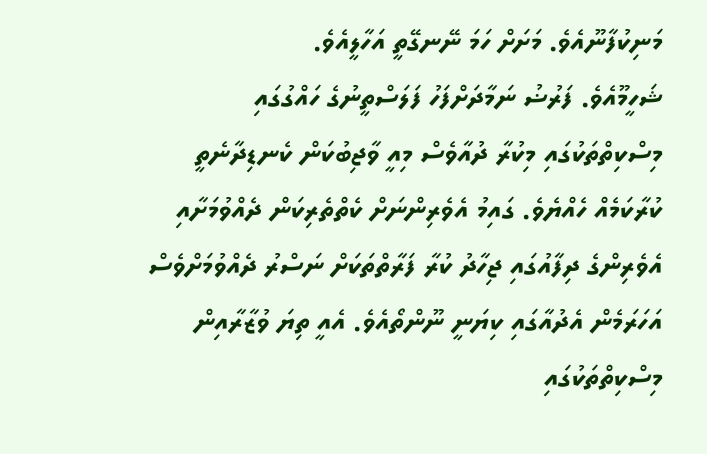މަނިކުފާނޫއެވެ. މަށަށް ހަމަ ނޭނގޭތީ އަހާލީއެވެ.
ޝަހީމޫއެވެ. ފަރުޟު ނަމާދަށްފަހު ފަލަސްތީނުގެ ހައްގުގައި މިސްކިތްތަކުގައި މިކުރާ ދުއާވެސް މިއީ ވާޖިބުކަން ކެނޑިދާނެތީ ކުރާކަމެއް ހެއްޔެވެ. ގައިމު އެވެރިންނަށް ކެތްތެރިކަން ދެއްވުމަށާއި އެވެރިންގެ ދިފާއުގައި ޖިހާދު ކުރާ ފަރާތްތަކަށް ނަސްރު ދެއްވުމަށްވެސް އަހަރަމެން އެދުއާގައި ކިޔަނީ ނޫންތޯއެވެ. އެއީ ތިޔަ ވުޒާރާއިން މިސްކިތްތަކުގައި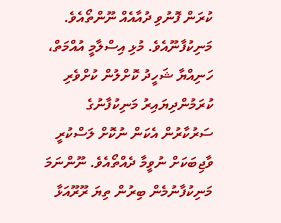ކުރަން ފޮނުވި ދުއާއެއް ނޫންތޯއެވެ.
މަނިކުފާނޫއެވެ. މުޅި އިސްލާމީ އުއްމަތް، ހަނިއްޔާ ޝަހީދު ކޮށްލުން ކުށްވެރި ކުރަމުންދިޔައިރު މަނިކުފާނުގެ ސަރުކާރުން އެކަން ނުކޮށް ލަސްކުރީ ވާޖިބަކަށް ނުވީމާ ދެއްތޯއެވެ. ނޫންނަމަ މަނިކުފާނުމެން ބިރުން ތިޔަ ރޫރޫއަޅާ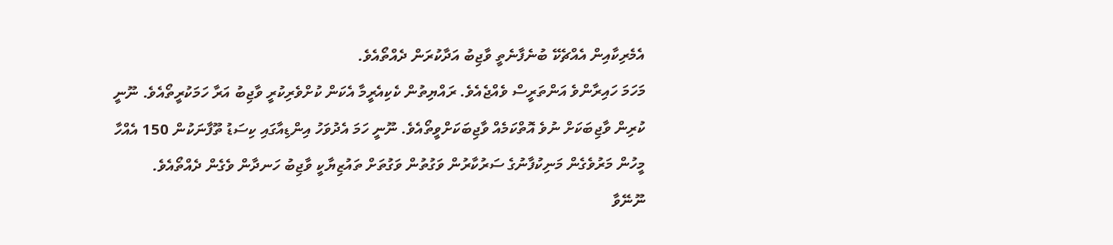އެމެރިކާއިން އެއްޗެކޭ ބުނެފާނެތީ ވާޖިބު އަދާކުރަން ދެއްތޯއެވެ.
މަހަމަ ހައިރާންވެ އަންތަރީސް ވެއްޖެއެވެ. ރައްޔިތުން ކެކިއެރީމާ އެކަން ކުށްވެރިކުރީ ވާޖިބު އަރާ ހަމަކުރީތޯއެވެ. ނޫނީ ކުރިން ވާޖިބަކަށް ނުވެ އޮތްކަމެއް ވާޖިބަކަށްވީތޯއެވެ. ނޫނީ ހަމަ އެދުވަހު އިންޑިއާގައި ކިސަޑު ތޫފާނަކުން 150 އެއްހާ މީހުން މަރުވެގެން މަނިކުފާނުގެ ސަރުކާރުން ވަގުތުން ވަގުތަށް ތައުޒިޔާކީ ވާޖިބު ހަނދާން ވެގެން ދެއްތޯއެވެ.
ނޫނޭވާ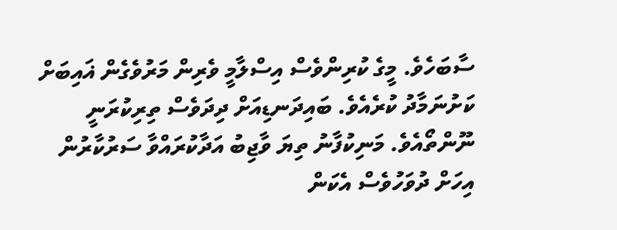ސާބަހެވެ. މީގެ ކުރިންވެސް އިސްލާމީ ވެރިން މަރުވެގެން ޣައިބަށް ކަށުނަމާދު ކުރެއެވެ. ބައިދަނޑިއަށް ދިދަވެސް ތިރިކުރަނީ ނޫންތޯއެވެ. މަނިކުފާނު ތިޔަ ވާޖިބު އަދާކުރައްވާ ސަރުކާރުން އިހަށް ދުވަހުވެސް އެކަން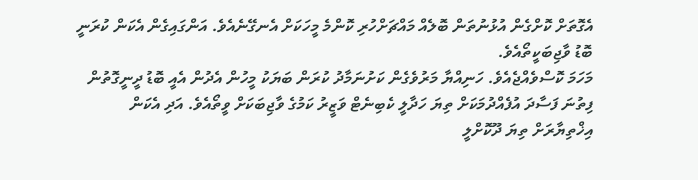އެގޮތަށް ކޮށްގެން އުޅުނުތަން ބޮލެއް މައްޗަށްހުރި ކޮންމެ މީހަކަށް އެނގޭނެއެވެ. އަންގައިގެން އެކަން ކުރަނީ ބޮޑު ވާޖިބަކީތޯއެވެ.
މަހަމަ ކޮސްވެއްޖެއެވެ. ހަނިއްޔާ މަރުވެގެން ކަށުނަމާދު ކުރަން ބަޔަކު މީހުން އެދުން އެއީ ބޮޑު ދީނީގޮތުން ފިތުނަ ފަސާދަ އުފެއްދުމަކަށް ތިޔަ ހަދާލީ ކެބިނެޓް ވަޒީރު ކަމުގެ ވާޖިބަކަށް ވީތޯއެވެ. އަދި އެކަން އިޚްތިޔާރަށް ތިޔަ ދޫކޮށްލީ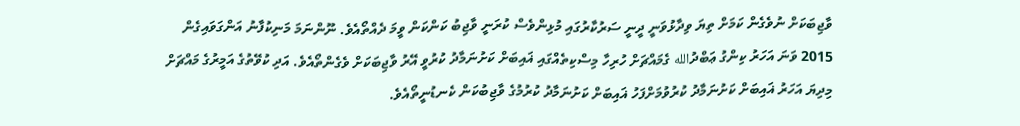ވާޖިބަކަށް ނުވެގެން ކަމަށް ތިޔަ ވިދާޅުވަނީ ދީނީ ސަރުކާރުގައި މުޅިންވެސް ކުރަނީ ވާޖިބު ކަންކަން ވީމަ ދެއްތޯއެވެ. ނޫންނަމަ މަނިކުފާނު އަންގަވައިގެން 2015 ވަނަ އަހަރު ކިންގު ޢަބްދުالله ގެމައްޗަށް ހުރިހާ މިސްކިތެއްގައި ޣައިބަށް ކަށުނަމާދު ކުރުވީ އޭރު ވާޖިބަކަށް ވެގެންތޯއެވެ. އަދި ކުވޭތުގެ އަމީރުގެ މައްޗަށް މިދިޔަ އަހަރު ޣައިބަށް ކަށުނަމާދު ކުރުވުމަށްފަހު ޣައިބަށް ކަށުނަމާދު ކުރުމުގެ ވާޖިބުކަން ކެނޑުނީތޯއެވެ.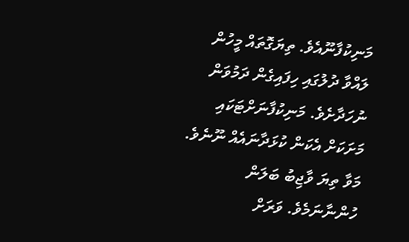މަނިކުފާނޫއެވެ. ތިޔަގޮތައް މީހުން ލައްވާ ދުލުގައި ހިފައިގެން ދަމުވަން ނުހަދާށެވެ. މަނިކުފާނަށްޓަކައި މަށަކަށް އެކަން ކުޅަދާނައެއް ނޫނެވެ.
މަވާ ތިޔަ ވާޖިބު ބަލަން ހުންނާނަމެވެ. ވަރަށް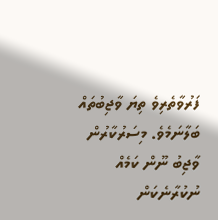ފަރުވާތެރިވެ ތިޔަ ވާޖިބުތައް ބަލާނަމެވެ. މިސަރުކާރުން ވާޖިބު ނޫން ކަމެއް ނުކުރާނެކަން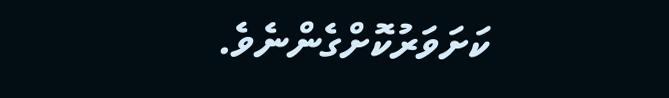ކަށަވަރުކޮށްގެންނެވެ.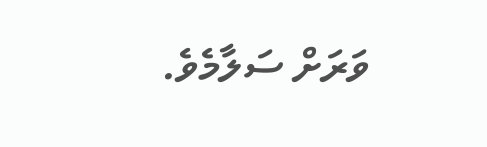ވަރަށް ސަލާމެވެ.